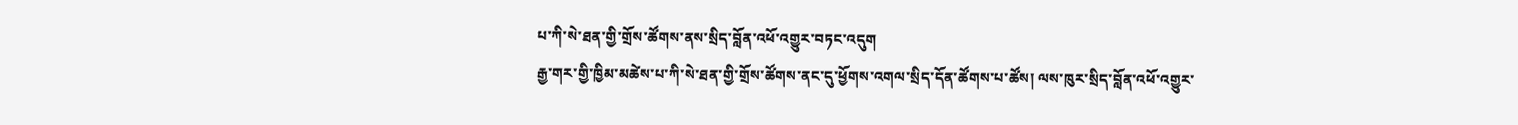པ་ཀི་སེ་ཐན་གྱི་གྲོས་ཚོགས་ནས་སྲིད་བློན་འཕོ་འགྱུར་བཏང་འདུག
རྒྱ་གར་གྱི་ཁྱིམ་མཚེས་པ་ཀི་སེ་ཐན་གྱི་གྲོས་ཚོགས་ནང་དུ་ཕྱོགས་འགལ་སྲིད་དོན་ཚོགས་པ་ཚོས། ལས་ཁུར་སྲིད་བློན་འཕོ་འགྱུར་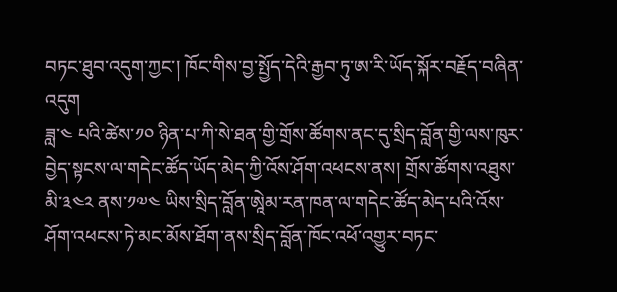བཏང་ཐུབ་འདུག་ཀྱང་། ཁོང་གིས་བྱ་སྤྱོད་དེའི་རྒྱབ་ཏུ་ཨ་རི་ཡོད་སྐོར་བརྗོད་བཞིན་འདུག
ཟླ་༤ པའི་ཚེས་༡༠ ཉིན་པ་ཀི་སེ་ཐན་གྱི་གྲོས་ཚོགས་ནང་དུ་སྲིད་བློན་གྱི་ལས་ཁུར་བྱེད་སྟངས་ལ་གདེང་ཚོད་ཡོད་མེད་ཀྱི་འོས་ཤོག་འཕངས་ནས། གྲོས་ཚོགས་འཐུས་མི་༣༤༢ ནས་༡༧༤ ཡིས་སྲིད་བློན་ཨཱེམ་རན་ཁན་ལ་གདེང་ཚོད་མེད་པའི་འོས་ཤོག་འཕངས་ཏེ་མང་མོས་ཐོག་ནས་སྲིད་བློན་ཁོང་འཕོ་འགྱུར་བཏང་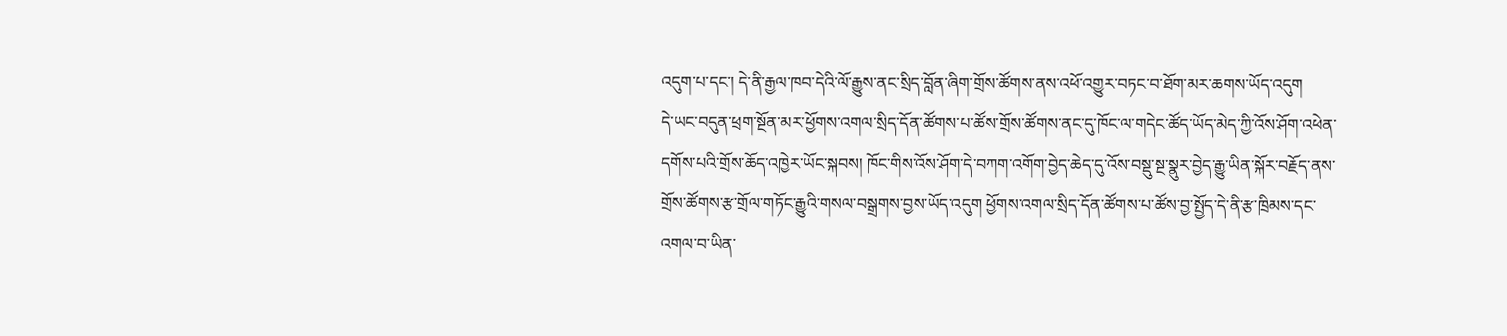འདུག་པ་དང་། དེ་ནི་རྒྱལ་ཁབ་དེའི་ལོ་རྒྱུས་ནང་སྲིད་བློན་ཞིག་གྲོས་ཚོགས་ནས་འཕོ་འགྱུར་བཏང་བ་ཐོག་མར་ཆགས་ཡོད་འདུག
དེ་ཡང་བདུན་ཕྲག་སྔོན་མར་ཕྱོགས་འགལ་སྲིད་དོན་ཚོགས་པ་ཚོས་གྲོས་ཚོགས་ནང་དུ་ཁོང་ལ་གདེང་ཚོད་ཡོད་མེད་ཀྱི་འོས་ཤོག་འཕེན་དགོས་པའི་གྲོས་ཆོད་འཁྱེར་ཡོང་སྐབས། ཁོང་གིས་འོས་ཤོག་དེ་བཀག་འགོག་བྱེད་ཆེད་དུ་འོས་བསྡུ་སྔ་སྣུར་བྱེད་རྒྱུ་ཡིན་སྐོར་བརྗོད་ནས་གྲོས་ཚོགས་རྩ་གྲོལ་གཏོང་རྒྱུའི་གསལ་བསྒྲགས་བྱས་ཡོད་འདུག ཕྱོགས་འགལ་སྲིད་དོན་ཚོགས་པ་ཚོས་བྱ་སྤྱོད་དེ་ནི་རྩ་ཁྲིམས་དང་འགལ་བ་ཡིན་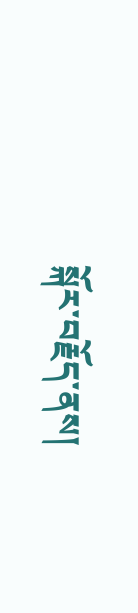སྐོར་བརྗོད་ནས།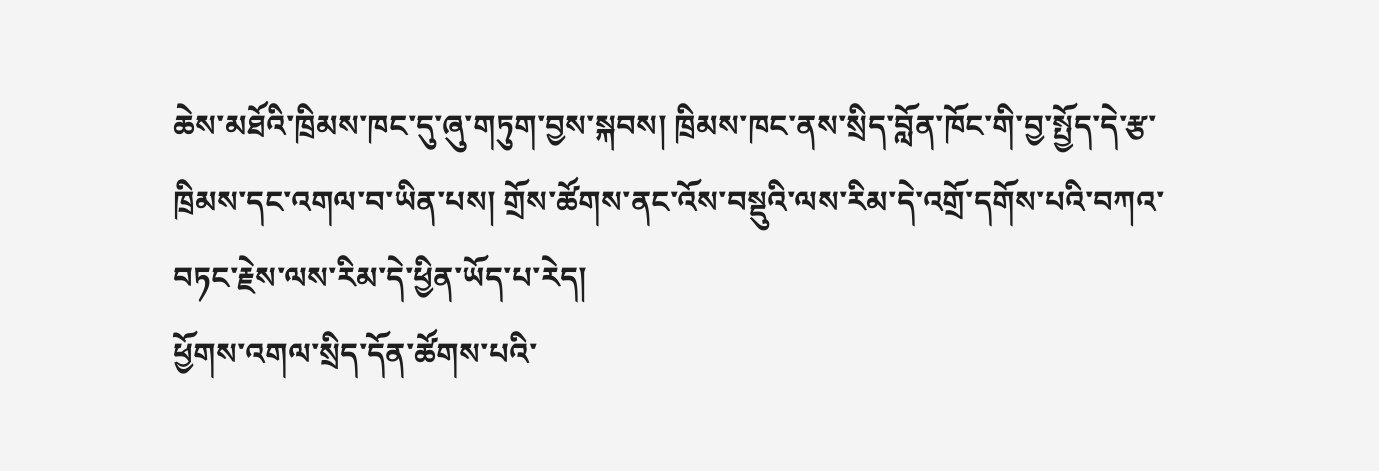ཆེས་མཐོའི་ཁྲིམས་ཁང་དུ་ཞུ་གཏུག་བྱས་སྐབས། ཁྲིམས་ཁང་ནས་སྲིད་བློན་ཁོང་གི་བྱ་སྤྱོད་དེ་རྩ་ཁྲིམས་དང་འགལ་བ་ཡིན་པས། གྲོས་ཚོགས་ནང་འོས་བསྡུའི་ལས་རིམ་དེ་འགྲོ་དགོས་པའི་བཀའ་བཏང་རྗེས་ལས་རིམ་དེ་ཕྱིན་ཡོད་པ་རེད།
ཕྱོགས་འགལ་སྲིད་དོན་ཚོགས་པའི་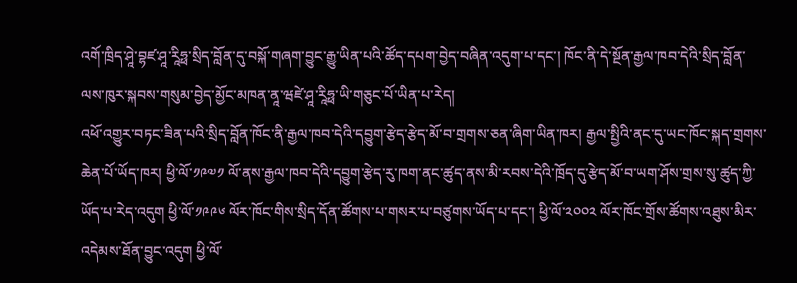འགོ་ཁྲིད་ཤཱེ་བྷཛ་ཤཱ་རཱིཧྥ་སྲིད་བློན་དུ་བསྐོ་གཞག་བྱུང་རྒྱུ་ཡིན་པའི་ཚོད་དཔག་བྱེད་བཞིན་འདུག་པ་དང་། ཁོང་ནི་དེ་སྔོན་རྒྱལ་ཁབ་དེའི་སྲིད་བློན་ལས་ཁུར་སྐབས་གསུམ་བྱེད་མྱོང་མཁན་ནཱ་ཝཛེ་ཤཱ་རཱིཧྥ་ཡི་གཅུང་པོ་ཡིན་པ་རེད།
འཕོ་འགྱུར་བཏང་ཟིན་པའི་སྲིད་བློན་ཁོང་ནི་རྒྱལ་ཁབ་དེའི་དབྱུག་རྩེད་རྩེད་མོ་བ་གྲགས་ཅན་ཞིག་ཡིན་ཁར། རྒྱལ་སྤྱིའི་ནང་དུ་ཡང་ཁོང་སྐད་གྲགས་ཆེན་པོ་ཡོད་ཁར། ཕྱི་ལོ་༡༩༧༡ ལོ་ནས་རྒྱལ་ཁབ་དེའི་དབྱུག་རྩེད་རུ་ཁག་ནང་ཚུད་ནས་མི་རབས་དེའི་ཁྲོད་དུ་རྩེད་མོ་བ་ཡག་ཤོས་གྲས་སུ་ཚུད་ཀྱི་ཡོད་པ་རེད་འདུག ཕྱི་ལོ་༡༩༩༦ ལོར་ཁོང་གིས་སྲིད་དོན་ཚོགས་པ་གསར་པ་བཙུགས་ཡོད་པ་དང་། ཕྱི་ལོ་༢༠༠༢ ལོར་ཁོང་གྲོས་ཚོགས་འཐུས་མིར་འདེམས་ཐོན་བྱུང་འདུག ཕྱི་ལོ་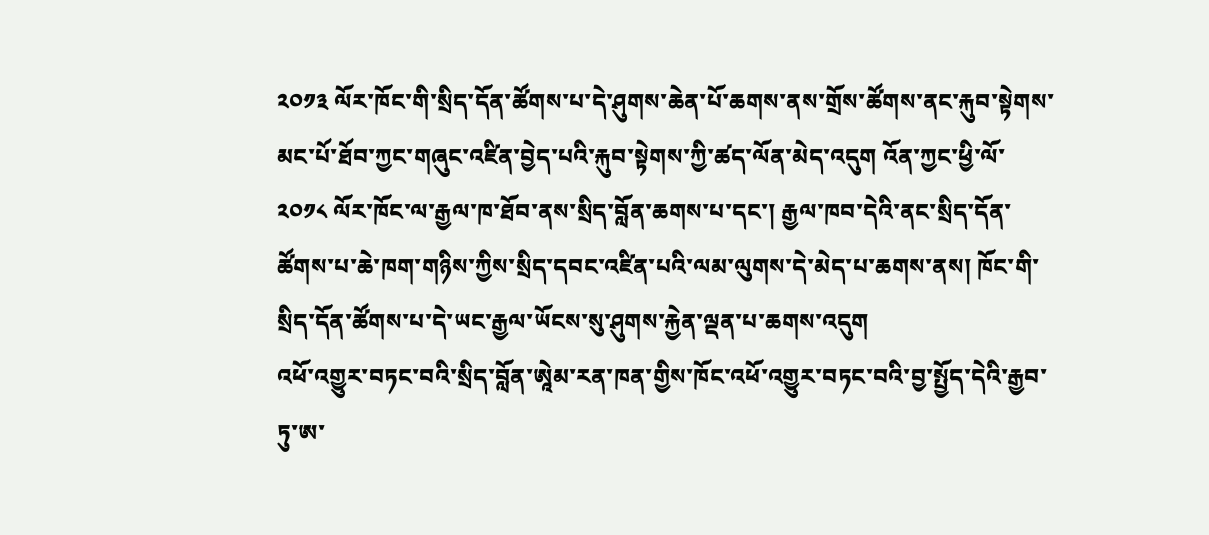༢༠༡༣ ལོར་ཁོང་གི་སྲིད་དོན་ཚོགས་པ་དེ་ཤུགས་ཆེན་པོ་ཆགས་ནས་གྲོས་ཚོགས་ནང་རྐུབ་སྟེགས་མང་པོ་ཐོབ་ཀྱང་གཞུང་འཛིན་བྱེད་པའི་རྐུབ་སྟེགས་ཀྱི་ཚད་ལོན་མེད་འདུག འོན་ཀྱང་ཕྱི་ལོ་༢༠༡༨ ལོར་ཁོང་ལ་རྒྱལ་ཁ་ཐོབ་ནས་སྲིད་བློན་ཆགས་པ་དང་། རྒྱལ་ཁབ་དེའི་ནང་སྲིད་དོན་ཚོགས་པ་ཆེ་ཁག་གཉིས་ཀྱིས་སྲིད་དབང་འཛིན་པའི་ལམ་ལུགས་དེ་མེད་པ་ཆགས་ནས། ཁོང་གི་སྲིད་དོན་ཚོགས་པ་དེ་ཡང་རྒྱལ་ཡོངས་སུ་ཤུགས་རྐྱེན་ལྡན་པ་ཆགས་འདུག
འཕོ་འགྱུར་བཏང་བའི་སྲིད་བློན་ཨཱེམ་རན་ཁན་གྱིས་ཁོང་འཕོ་འགྱུར་བཏང་བའི་བྱ་སྤྱོད་དེའི་རྒྱབ་ཏུ་ཨ་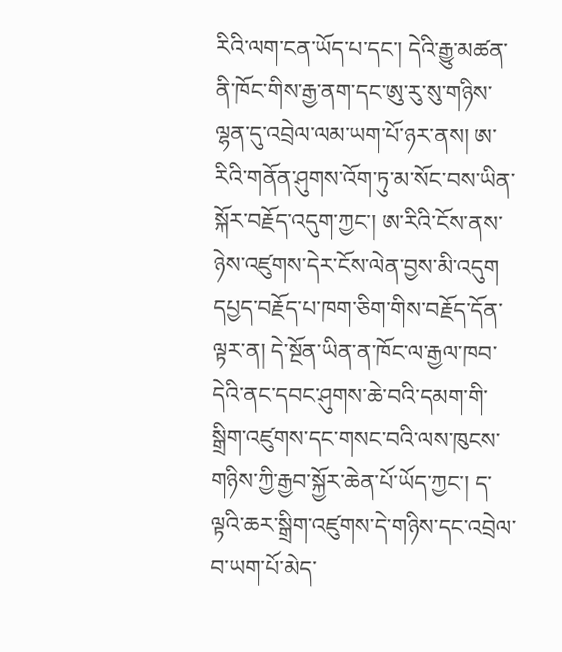རིའི་ལག་ངན་ཡོད་པ་དང་། དེའི་རྒྱུ་མཚན་ནི་ཁོང་གིས་རྒྱ་ནག་དང་ཨུ་རུ་སུ་གཉིས་ལྷན་དུ་འབྲེལ་ལམ་ཡག་པོ་ཉར་ནས། ཨ་རིའི་གནོན་ཤུགས་འོག་ཏུ་མ་སོང་བས་ཡིན་སྐོར་བརྗོད་འདུག་ཀྱང་། ཨ་རིའི་ངོས་ནས་ཉེས་འཛུགས་དེར་ངོས་ལེན་བྱས་མི་འདུག
དཔྱད་བརྗོད་པ་ཁག་ཅིག་གིས་བརྗོད་དོན་ལྟར་ན། དེ་སྔོན་ཡིན་ན་ཁོང་ལ་རྒྱལ་ཁབ་དེའི་ནང་དབང་ཤུགས་ཆེ་བའི་དམག་གི་སྒྲིག་འཛུགས་དང་གསང་བའི་ལས་ཁུངས་གཉིས་ཀྱི་རྒྱབ་སྐྱོར་ཆེན་པོ་ཡོད་ཀྱང་། ད་ལྟའི་ཆར་སྒྲིག་འཛུགས་དེ་གཉིས་དང་འབྲེལ་བ་ཡག་པོ་མེད་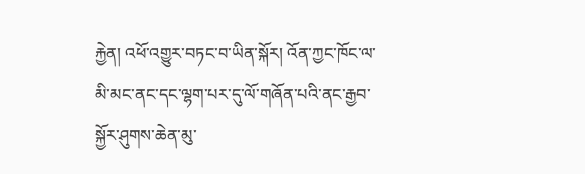རྐྱེན། འཕོ་འགྱུར་བཏང་བ་ཡིན་སྐོར། འོན་ཀྱང་ཁོང་ལ་མི་མང་ནང་དང་ལྷག་པར་དུ་ལོ་གཞོན་པའི་ནང་རྒྱབ་སྐྱོར་ཤུགས་ཆེན་མུ་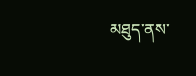མཐུད་ནས་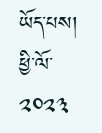ཡོད་པས། ཕྱི་ལོ་༢༠༢༣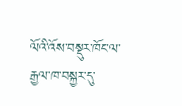ལོའི་འོས་བསྡུར་ཁོང་ལ་རྒྱལ་ཁ་བསྐྱར་དུ་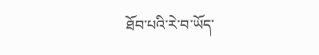ཐོབ་པའི་རེ་བ་ཡོད་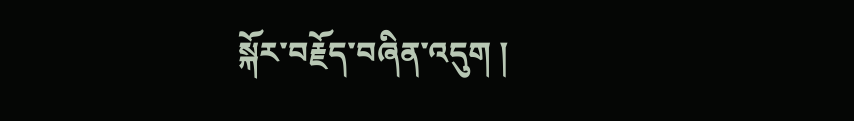སྐོར་བརྗོད་བཞིན་འདུག །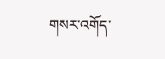གསར་འགོད་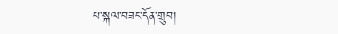པ་སྐལ་བཟང་དོན་གྲུབ།